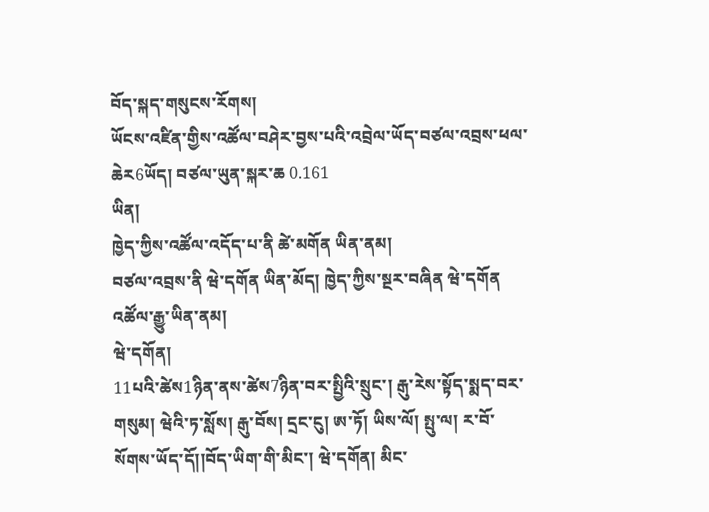བོད་སྐད་གསུངས་རོགས།
ཡོངས་འཛིན་གྱིས་འཚོལ་བཤེར་བྱས་པའི་འབྲེལ་ཡོད་བཙལ་འབྲས་ཕལ་ཆེར6ཡོད། བཙལ་ཡུན་སྐར་ཆ 0.161
ཡིན།
ཁྱེད་ཀྱིས་འཚོལ་འདོད་པ་ནི ཚེ་མགོན ཡིན་ནམ།
བཙལ་འབྲས་ནི ཝེ་དགོན ཡིན་མོད། ཁྱེད་ཀྱིས་སྔར་བཞིན ཝེ་དགོན འཚོལ་རྒྱུ་ཡིན་ནམ།
ཝེ་དགོན།
11པའི་ཚེས1ཉིན་ནས་ཚེས7ཉིན་བར་སྤྱིའི་སྲུང་། རྒུ་རེས་སྟོད་སྨད་བར་གསུམ། ཝེའི་ཏ་སློས། རྒུ་བོས། དྲང་ངུ། ཨ་ཏོ། ཡིས་ལོ། སྤུ་ལ། ར་བོ་སོགས་ཡོད་དོ།།བོད་ཡིག་གི་མིང་། ཝེ་དགོན། མིང་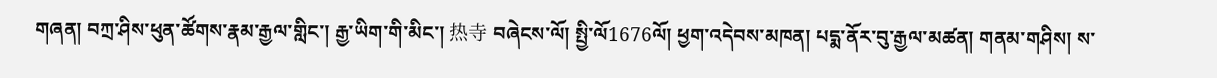གཞན། བཀྲ་ཤིས་ཕུན་ཚོགས་རྣམ་རྒྱལ་གླིང་། རྒྱ་ཡིག་གི་མིང་། 热寺 བཞེངས་ལོ། སྤྱི་ལོ1676ལོ། ཕྱག་འདེབས་མཁན། པདྨ་ནོར་བུ་རྒྱལ་མཚན། གནམ་གཤིས། ས་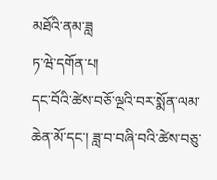མཐོའི་ནམ་ཟླ
ཏ་ཝེ་དགོན་པ།
དང་བོའི་ཚེས་བཅོ་ལྔའི་བར་སྨོན་ལམ་ཆེན་མོ་དང་། ཟླ་བ་བཞི་བའི་ཚེས་བཅུ་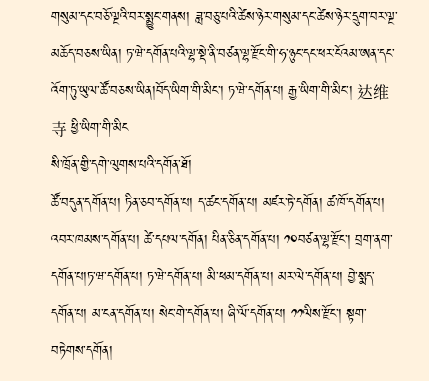གསུམ་དང་བཅོ་ལྔའི་བར་སྨྱུང་གནས། ཟླ་བཅུ་པའི་ཚེས་ཉེར་གསུམ་དང་ཚེས་ཉེར་དྲུག་བར་ལྔ་མཆོད་བཅས་ཡིན། ཏ་ཝེ་དགོན་པའི་ལྷ་སྡེ་ནི་བཙན་ལྷ་རྫོང་གི་ཧ་ཉུང་དང་ཕར་ངོའམ་ཨན་དང་འོག་ཏུ་ཡུལ་ཚོ་བཅས་ཡིན།བོད་ཡིག་གི་མིང་། ཏ་ཝེ་དགོན་པ། རྒྱ་ཡིག་གི་མིང་། 达维寺 ཕྱི་ཡིག་གི་མིང
སི་ཁྲོན་གྱི་དགེ་ལུགས་པའི་དགོན་ཐོ།
ཚོ་བདུན་དགོན་པ། ཏིན་ཅབ་དགོན་པ། ད་ཚང་དགོན་པ། མཛར་ཏེ་དགོན། ཚ་ཁོ་དགོན་པ། འབར་ཁམས་དགོན་པ། ཚེ་དཔལ་དགོན། པིན་ཅིན་དགོན་པ། ༡༠བཙན་ལྷ་རྫོང་། བྲག་ནག་དགོན་པ།ཏ་ཝ་དགོན་པ། ཏ་ཝེ་དགོན་པ། མི་ཕམ་དགོན་པ། མར་ལེ་དགོན་པ། བྱེ་སྨད་དགོན་པ། མ་ངན་དགོན་པ། སེང་གེ་དགོན་པ། ཞི་ལོ་དགོན་པ། ༡༡ལིས་རྫོང་། སྟག་བཏེགས་དགོན།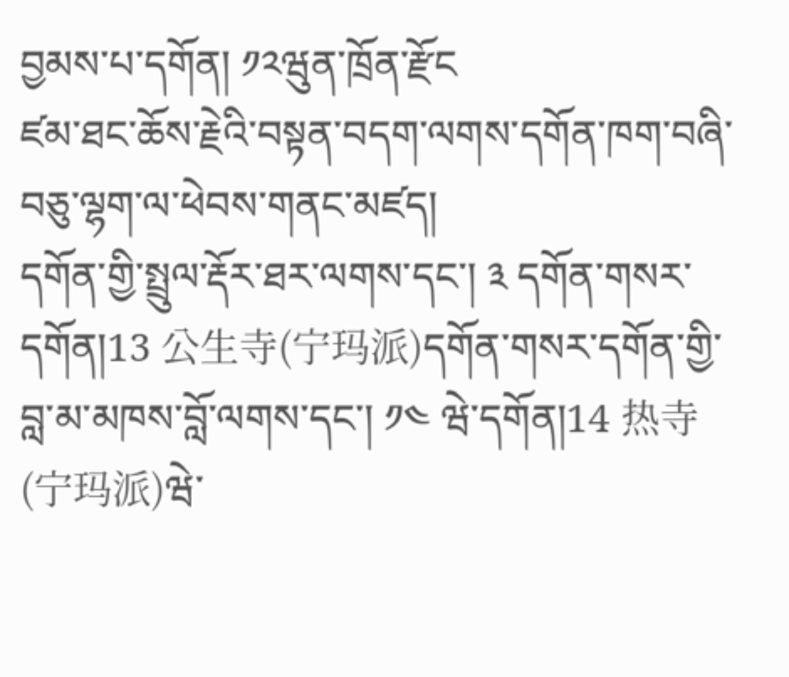བྱམས་པ་དགོན། ༡༢ཝུན་ཁྲོན་རྫོང
ཛམ་ཐང་ཆོས་རྗེའི་བསྟན་བདག་ལགས་དགོན་ཁག་བཞི་བཅུ་ལྷག་ལ་ཕེབས་གནང་མཛད།
དགོན་གྱི་སྤྲུལ་རྡོར་ཐར་ལགས་དང་། ༣ དགོན་གསར་དགོན།13 公生寺(宁玛派)དགོན་གསར་དགོན་གྱི་བླ་མ་མཁས་བློ་ལགས་དང་། ༡༤ ཝེ་དགོན།14 热寺(宁玛派)ཝེ་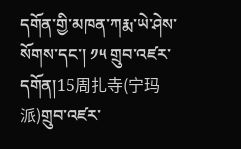དགོན་གྱི་མཁན་ཀརྨ་ཡེ་ཤེས་སོགས་དང་། ༡༥ གྲུབ་འཛར་དགོན།15周扎寺(宁玛派)གྲུབ་འཛར་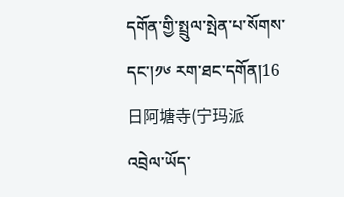དགོན་གྱི་སྤྲུལ་སྤེན་པ་སོགས་དང་།༡༦ རག་ཐང་དགོན།16日阿塘寺(宁玛派
འབྲེལ་ཡོད་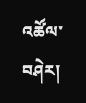འཚོལ་བཤེར།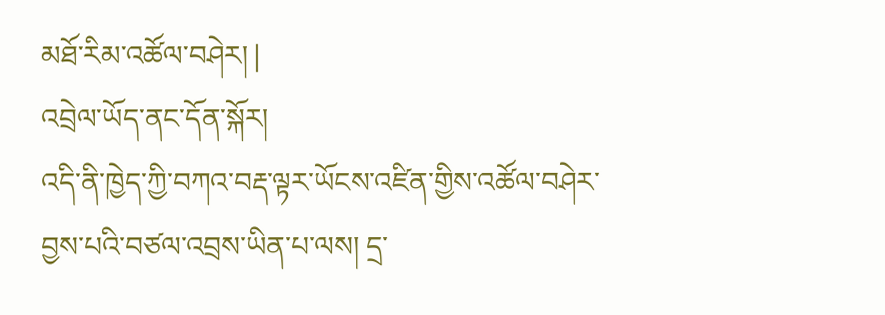མཐོ་རིམ་འཚོལ་བཤེར། |
འབྲེལ་ཡོད་ནང་དོན་སྐོར།
འདི་ནི་ཁྱེད་ཀྱི་བཀའ་བརྡ་ལྟར་ཡོངས་འཛིན་གྱིས་འཚོལ་བཤེར་བྱས་པའི་བཙལ་འབྲས་ཡིན་པ་ལས། དྲ་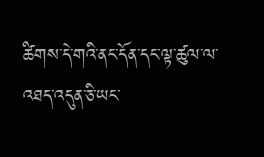ཚིགས་དེ་གའི་ནང་དོན་དང་ལྟ་ཚུལ་ལ་འཐད་འདུན་ཅི་ཡང་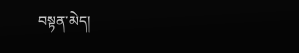བསྟན་མེད།